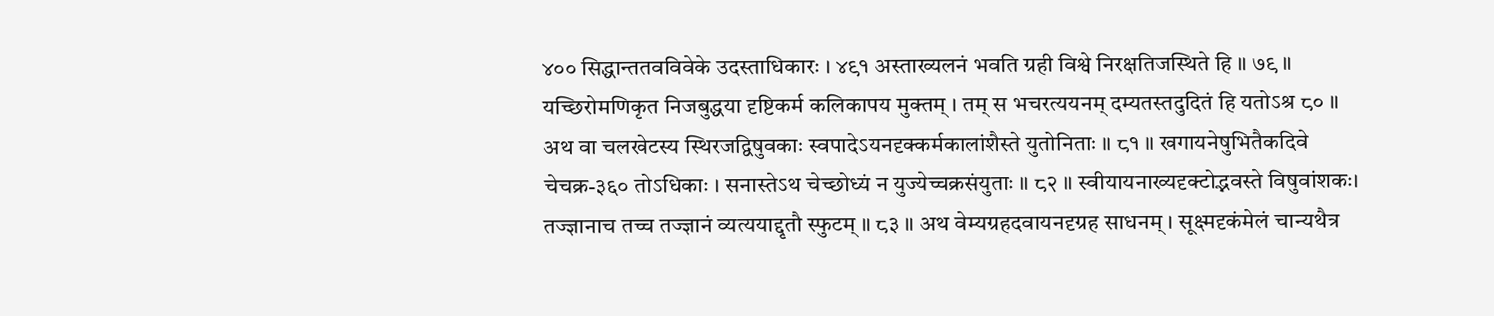४०० सिद्धान्ततवविवेके उदस्ताधिकारः । ४९१ अस्ताख्यलनं भवति ग्रही विश्वे निरक्षतिजस्थिते हि ॥ ७९ ॥ यच्छिरोमणिकृत निजबुद्धया दृष्टिकर्म कलिकापय मुक्तम् । तम् स भचरत्ययनम् दम्यतस्तदुदितं हि यतोऽश्र ८० ॥ अथ वा चलखेटस्य स्थिरजद्विषुवकाः स्वपादेऽयनदृक्कर्मकालांशैस्ते युतोनिताः ॥ ८१ ॥ खगायनेषुभितैकदिवे चेचक्र-३६० तोऽधिकाः । सनास्तेऽथ चेच्छोध्यं न युज्येच्चक्रसंयुताः ॥ ८२ ॥ स्वीयायनाख्यदृक्टोद्भवस्ते विषुवांशकः। तज्ज्ञानाच तच्च तज्ज्ञानं व्यत्ययाद्दृतौ स्फुटम् ॥ ८३ ॥ अथ वेम्यग्रहदवायनदृग्रह साधनम् । सूक्ष्मदृकंमेलं चान्यथैत्र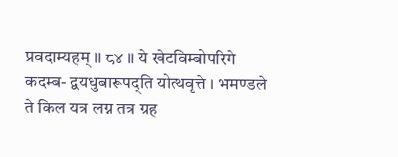प्रवदाम्यहम् ॥ ८४ ॥ ये खेटविम्बोपरिगे कदम्ब- द्वयधुबारूपद्ति योत्थवृत्ते । भमण्डले ते किल यत्र लग्न तत्र ग्रह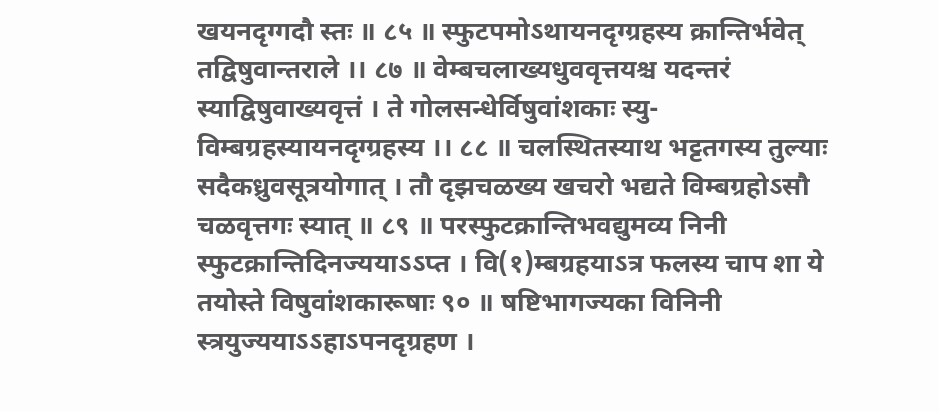खयनदृग्गदौ स्तः ॥ ८५ ॥ स्फुटपमोऽथायनदृग्ग्रहस्य क्रान्तिर्भवेत् तद्विषुवान्तराले ।। ८७ ॥ वेम्बचलाख्यधुववृत्तयश्च यदन्तरं स्याद्विषुवाख्यवृत्तं । ते गोलसन्धेर्विषुवांशकाः स्यु- विम्बग्रहस्यायनदृग्ग्रहस्य ।। ८८ ॥ चलस्थितस्याथ भट्टतगस्य तुल्याः सदैकध्रुवसूत्रयोगात् । तौ दृझचळख्य खचरो भद्यते विम्बग्रहोऽसौ चळवृत्तगः स्यात् ॥ ८९ ॥ परस्फुटक्रान्तिभवद्युमव्य निनी स्फुटक्रान्तिदिनज्ययाऽऽप्त । वि(१)म्बग्रहयाऽत्र फलस्य चाप शा ये तयोस्ते विषुवांशकारूषाः ९० ॥ षष्टिभागज्यका विनिनी स्त्रयुज्ययाऽऽहाऽपनदृग्रहण ।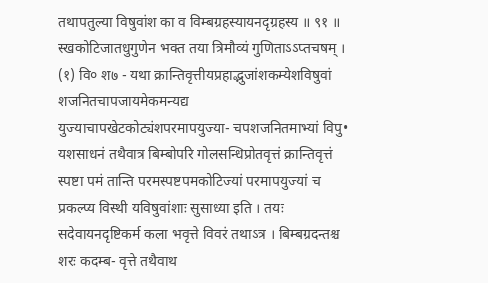तथापतुल्या विषुवांश का व विम्बग्रहस्यायनदृग्रहस्य ॥ ९१ ॥ स्खकोटिजातधुगुणेन भक्त तया त्रिमौव्यं गुणिताऽऽप्तचषम् । (१) वि० श७ - यथा क्रान्तिवृत्तीयप्रहाद्भुजांशकम्येशविषुवां शजनितचापजायमेकमन्यद्य युज्याचापखेटकोट्यंशपरमापयुज्या- चपशजनितमाभ्यां विपु• यशसाधनं तथैवात्र बिम्बोपरि गोलसन्धिप्रोतवृत्तं क्रान्तिवृत्तं स्पष्टा पमं तान्ति परमस्पष्टपमकोटिज्यां परमापयुज्यां च प्रकल्प्य विस्थी यविषुवांशाः सुसाध्या इति । तयः सदेवायनदृष्टिकर्म कला भवृत्ते विवरं तथाऽत्र । बिम्बग्रदन्तश्च शरः कदम्ब- वृत्ते तथैवाथ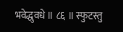भवेद्धुवधे ॥ ८६ ॥ स्फुटस्तु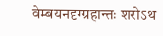वेम्बयनदृग्ग्रहान्तः शरोऽथ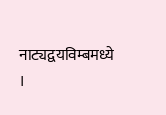नाट्यद्वयविम्बमध्ये ।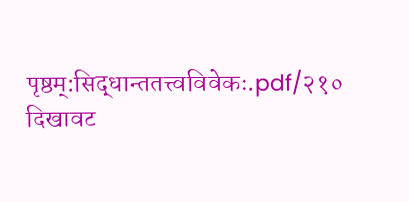पृष्ठम्:सिद्धान्ततत्त्वविवेकः.pdf/२१०
दिखावट